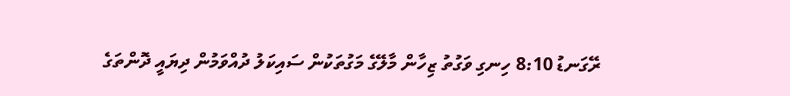ރޭގަނޑު 8:10 ހިނގި ވަގުތު ޒިހާން މާލޭގެ މަގުތަކުން ސައިކަލު ދުއްވަމުން ދިޔައީ ދޮންތަގެ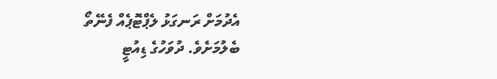އެދުމަށް ރަނގަޅު ލެޕްޓޮޕެއް ފެނޭތޯ ބެލުމަށެވެ. ދުވަހުގެ ޑިއުޓީ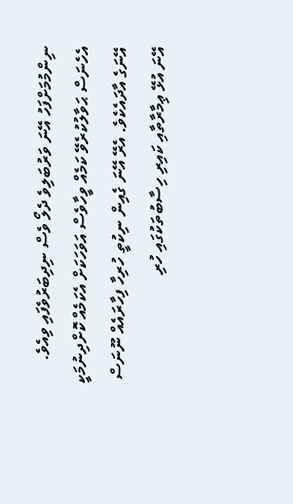ނިންމުމަށްފަހު އޭނަ ވަރުބަލިވެ ދެލޯ ވެސް ނިދިބަރުވެފައި ވިއެވެ. އެހެނަސް ޙަވާލުކުރެވޭ ކަމެއް ވީހާވެސް އަވަހަކަށް އެކަމެއް ކޮށްދިނުމަކީ އޭނަގެ އާދައެކެވެ. އެރޭ އޭނަ ގެއިން ނިކުތީ ހުރިހާ ފިހާރައެއް ނޫނަސް އޭނަ އުޅޭ ޢިމާރާތާއި ކައިރި ހިސާބުތަކުގައި ހުރި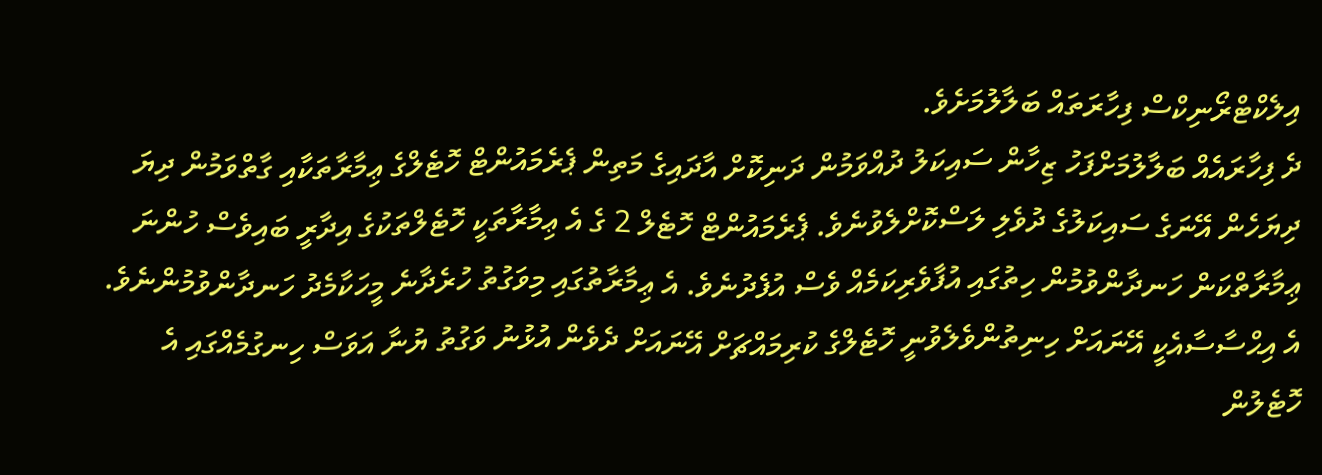އިލެކްޓްރޯނިކްސް ފިހާރަތައް ބަލާލުމަށެވެ.
ދެ ފިހާރައެއް ބަލާލުމަށްފަހު ޒިހާން ސައިކަލު ދުއްވަމުން ދަނިކޮށް އާދައިގެ މަތިން ޕެރެމައުންޓް ހޮޓެލްގެ ޢިމާރާތަކާއި ގާތްވަމުން ދިޔަ ދިޔަހެން އޭނަގެ ސައިކަލުގެ ދުވެލި ލަސްކޮށްލެވުނެވެ. ޕެރެމައުންޓް ހޮޓެލް 2 ގެ އެ ޢިމާރާތަކީ ހޮޓެލްތަކުގެ އިދާރީ ބައިވެސް ހުންނަ ޢިމާރާތްކަން ހަނދާންވުމުން ހިތުގައި އުފާވެރިކަމެއް ވެސް އުފެދުނެވެ. އެ ޢިމާރާތުގައި މިވަގުތު ހުރެދާނެ މީހަކާމެދު ހަނދާންވުމުންނެވެ.
އެ އިޙްސާސާއެކީ އޭނައަށް ހިނިތުންވެލެވުނީ ހޮޓެލްގެ ކުރިމައްޗަށް އޭނައަށް ދެވެން އުޅުނު ވަގުތު ޔުނާ އަވަސް ހިނގުމެއްގައި އެ ހޮޓެލުން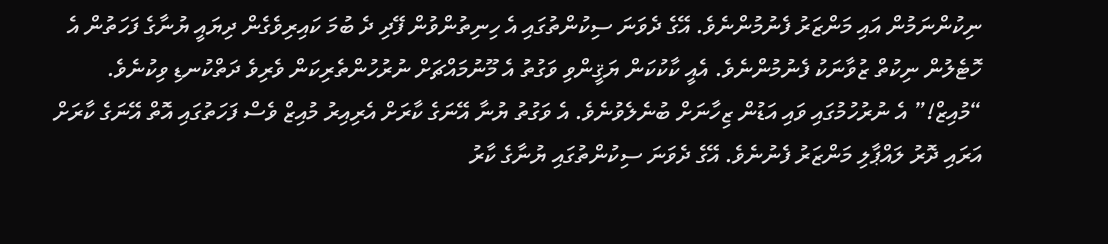ނިކުންނަމުން އައި މަންޒަރު ފެނުމުންނެވެ. އޭގެ ދެވަނަ ސިކުންތުގައި އެ ހިނިތުންވުން ފޭދި ދެ ބުމަ ކައިރިވެގެން ދިޔައީ ޔުނާގެ ފަހަތުން އެ ހޮޓެލުން ނިކުތް ޒުވާނަކު ފެނުމުންނެވެ. އެއީ ކާކުކަން ޔަޤީންވި ވަގުތު އެ މޫނުމައްޗަށް ނުރުހުންތެރިކަން ވެރިވެ ދަތްކުނޑި ވިކުނެވެ.
“މުއިޒް!” އެ ނުރުހުމުގައި ވައި އަޑުން ޒިހާނަށް ބުނެލެވުނެވެ. އެ ވަގުތު ޔުނާ އޭނަގެ ކާރަށް އެރިއިރު މުއިޒް ވެސް ފަހަތުގައި އޮތް އޭނަގެ ކާރަށް އަރައި ދޮރު ލައްޕާލި މަންޒަރު ފެނުނެވެ. އޭގެ ދެވަނަ ސިކުންތުގައި ޔުނާގެ ކާރު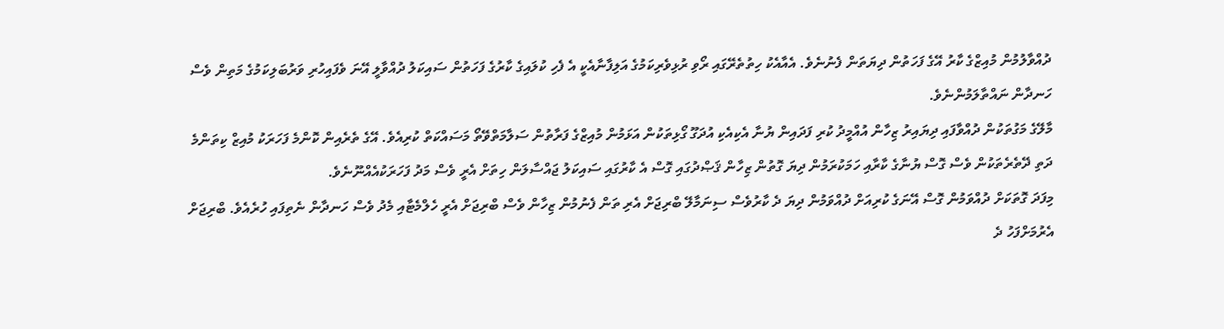ދުއްވާލުމުން މުއިޒްގެ ކާރު އޭގެ ފަހަތުން ދިޔަތަން ފެނުނެވެ. އެއާއެކު ހިތުތެރޭގައި ރޯވި ރުޅިވެރިކަމުގެ އަލިފާނާއެކީ އެ ފެހި ކުލައިގެ ކާރުގެ ފަހަތުން ސައިކަލު ދުއްވާލީ އޭނަ ވެފައިހުރި ވަރުބަލިކަމުގެ މަތިން ވެސް ހަނދާން ނައްތާލަމުންނެވެ.
މާލޭގެ މަގުތަކުން ދުއްވާފައި ދިޔައިރު ޒިހާން އުއްމީދު ކުރި ފަދައިން ޔުނާ އެކިއެކި އުދަގޫ ގޯޅިތަކުން އަޅަމުން މުއިޒްގެ ފަރާތުން ސަލާމަތްވޭތޯ މަސައްކަތް ކުރިއެވެ. އޭގެ ތެރެއިން ކޮންމެ ފަހަރަކު މުއިޒް ކިތަންމެ ދަތި ދޭތެރެތަކުން ވެސް ގޮސް ޔުނާގެ ކާރާއި ހަމަކުރަމުން ދިޔަ ގޮތުން ޒިހާން ޤަޞްދުގައި ގޮސް އެ ކާރުގައި ސައިކަލު ޖައްސާލަން ހިތަށް އެރީ ވެސް މަދު ފަހަރަކުއެއްނޫނެވެ.
މިފަދަ ގޮތަކަށް ދުއްވަމުން ގޮސް އޭނަގެ ކުރިއަށް ދުއްވަމުން ދިޔަ ދެ ކާރުވެސް ސިނަމާލޭ ބްރިޖަށް އެރި ތަން ފެނުމުން ޒިހާން ވެސް ބްރިޖަށް އެރީ ހެލްމެޓާއި މެދު ވެސް ހަނދާން ނެތިފައި ހުރެއެވެ. ބްރިޖަށް އެރުމަށްފަހު ދެ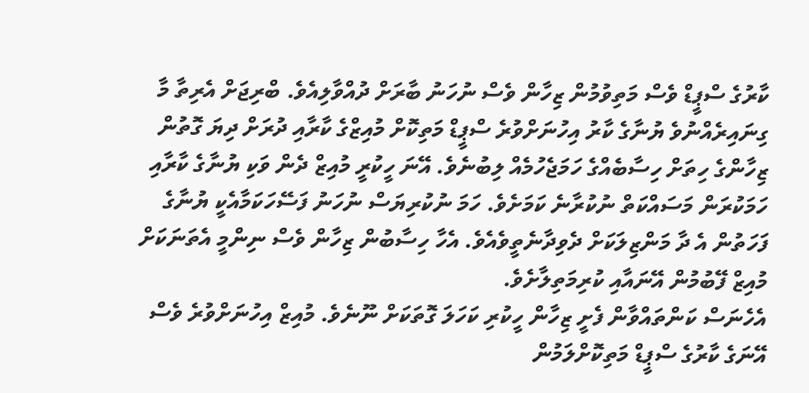ކާރުގެ ސްޕީޑް ވެސް މަތިވުމުން ޒިހާން ވެސް ނުހަނު ބާރަށް ދުއްވާލިއެވެ. ބްރިޖަށް އެރިތާ މާ ގިނައިރެއްނުވެ ޔުނާގެ ކާރު އިހުނަށްވުރެ ސްޕީޑް މަތިކޮށް މުއިޒްގެ ކާރާއި ދުރަށް ދިޔަ ގޮތުން ޒިހާންގެ ހިތަށް ހިސާބެއްގެ ހަމަޖެހުމެއް ލިބުނެވެ. އޭނަ ހީކުރީ މުއިޒް ދެން ވަކި ޔުނާގެ ކާރާއި ހަމަކުރަން މަސައްކަތް ނުކުރާނެ ކަމަށެވެ. ހަމަ ނުކުރިޔަސް ނުހަނު ފަސޭހަކަމާއެކީ ޔުނާގެ ފަހަތުން އެ ދާ މަންޒިލަކަށް ދެވިދާނެތީވެއެވެ. އެހާ ހިސާބުން ޒިހާން ވެސް ނިންމީ އެތަނަކަށް މުއިޒް ފޭބުމުން އޭނައާއި ކުރިމަތިލާށެވެ.
އެހެނަސް ކަންތައްވާން ފެށީ ޒިހާން ހީކުރި ކަހަލަ ގޮތަކަށް ނޫނެވެ. މުއިޒް އިހުނަށްވުރެ ވެސް އޭނަގެ ކާރުގެ ސްޕީޑް މަތިކޮށްލަމުން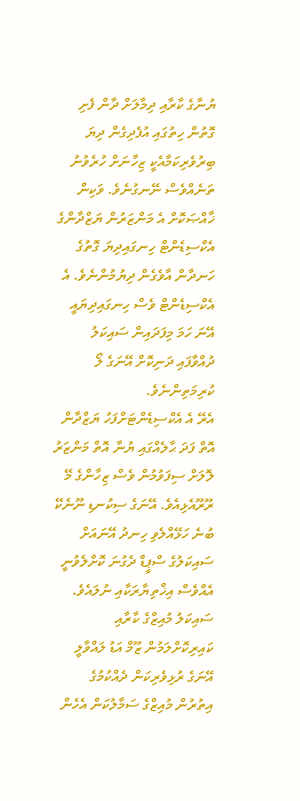ޔުނާގެ ކާރާއި ދިމާލަށް ދާން ފެށި ގޮތުން ހިތުގައި އުފެދިގެން ދިޔަ ބިރުވެރިކަމާއެކީ ޒިހާނަށް ހުރެވުނު ތަނެއްވެސް ނޭނގުނެވެ. ވަކިން ޚާއްޞަކޮށް އެ މަންޒަރުން ޔަޒްދާންގެ އެކްސިޑެންޓް ހިނގައިދިޔަ ގޮތުގެ ހަނދާން އާވެގެން ދިޔުމުންނެވެ. އެ އެކްސިޑެންޓް ވެސް ހިނގައިދިޔައީ އޭނަ ހަމަ މިފަދައިން ސައިކަލު ދުއްވާފައި ދަނިކޮށް އޭނަގެ ލޯ ކުރިމަތިންނެވެ.
އެރޭ އެ އެކްސިޑެންޓަށްފަހު ޔަޒްދާން އޮތް ފަދަ ޙާލެއްގައި ޔުނާ އޮތް މަންޒަރު ލޮލަށް ސިފަވުމުން ވެސް ޒިހާންގެ މޭ ރޫރޫއެޅިއެވެ. އޭނަގެ ސިކުނޑި ނޫނެކޭ ބުނެ ހަޅޭއްލެވި ހިނދު އޭނައަށް ސައިކަލުގެ ސްޕީޑް ދެގުނަ ކޮށްލެވުނީ އެއްވެސް އިޚްތިޔާރަކާއި ނުލައެވެ. ސައިކަލު މުއިޒްގެ ކާރާއި ކައިރިކޮށްލަމުން ޒޫމް އަޑު ލައްވާލީ އޭނަގެ ރުޅިވެރިކަން ދެއްކުމުގެ އިތުރުން މުއިޒްގެ ސަމާލުކަން އެހެން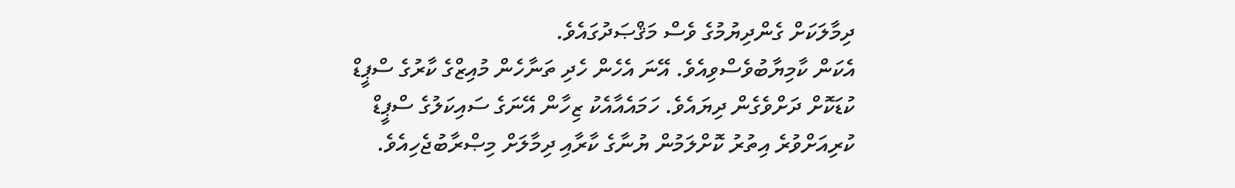ދިމާލަކަށް ގެންދިޔުމުގެ ވެސް މަޤްޞަދުގައެވެ.
އެކަން ކާމިޔާބުވެސްވިއެވެ. އޭނަ އެހެން ހެދި ތަނާހެން މުއިޒްގެ ކާރުގެ ސްޕީޑް ކުޑަކޮށް ދަށްވެގެން ދިޔައެވެ. ހަމައެއާއެކު ޒިހާން އޭނަގެ ސައިކަލުގެ ސްޕީޑް ކުރިއަށްވުރެ އިތުރު ކޮށްލަމުން ޔުނާގެ ކާރާއި ދިމާލަށް މިޞްރާބުޖެހިއެވެ.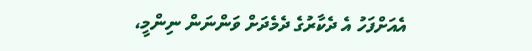އެއަށްފަހު އެ ދެކާރުގެ ދެމެދަށް ވަންނަން ނިންމީ،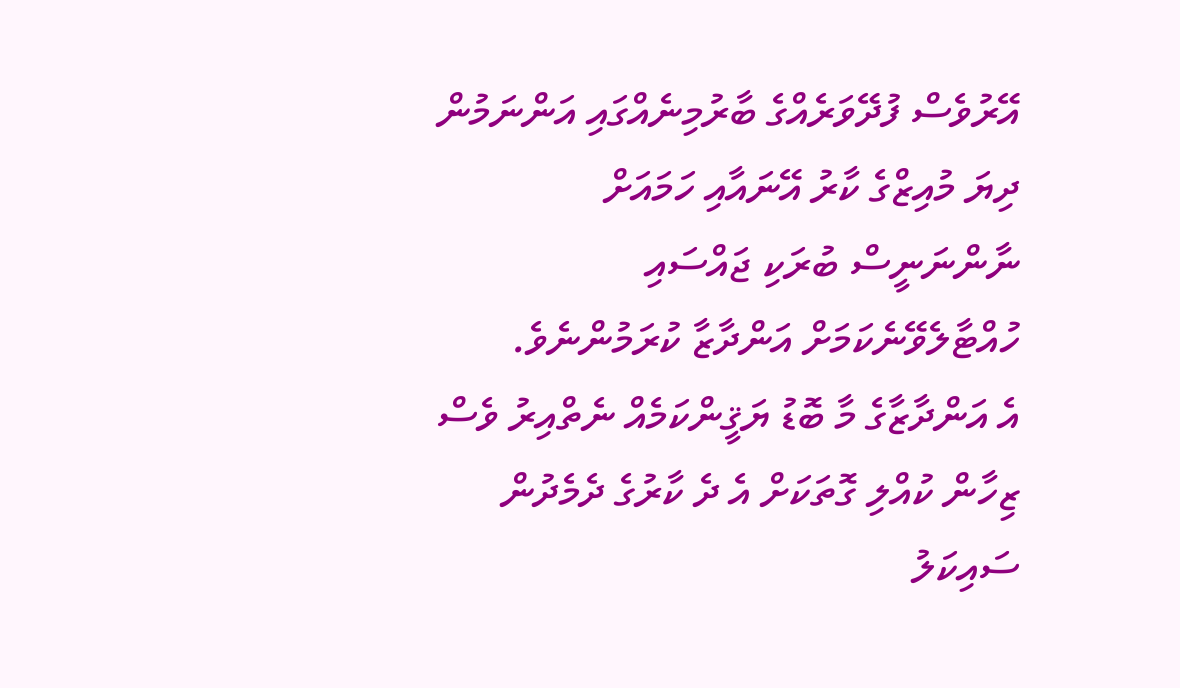އޭރުވެސް ފުދޭވަރެއްގެ ބާރުމިނެއްގައި އަންނަމުން ދިޔަ މުއިޒްގެ ކާރު އޭނައާއި ހަމައަށް ނާންނަނީސް ބުރަކި ޖައްސައި ހުއްޓާލެވޭނެކަމަށް އަންދާޒާ ކުރަމުންނެވެ.
އެ އަންދާޒާގެ މާ ބޮޑު ޔަޤީންކަމެއް ނެތްއިރު ވެސް ޒިހާން ކުއްލި ގޮތަކަށް އެ ދެ ކާރުގެ ދެމެދުން ސައިކަލު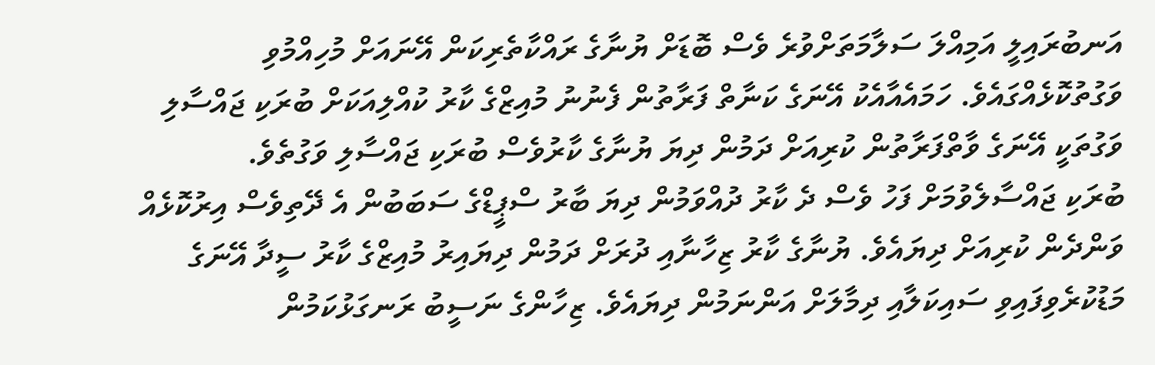އަނބުރައިލީ އަމިއްލަ ސަލާމަތަށްވުރެ ވެސް ބޮޑަށް ޔުނާގެ ރައްކާތެރިކަން އޭނައަށް މުހިއްމުވި ވަގުތުކޮޅެއްގައެވެ. ހަމައެއާއެކު އޭނަގެ ކަނާތް ފަރާތުން ފެނުނު މުއިޒްގެ ކާރު ކުއްލިއަކަށް ބުރަކި ޖައްސާލި ވަގުތަކީ އޭނަގެ ވާތްފަރާތުން ކުރިއަށް ދަމުން ދިޔަ ޔުނާގެ ކާރުވެސް ބުރަކި ޖައްސާލި ވަގުތެވެ.
ބުރަކި ޖައްސާލެވުމަށް ފަހު ވެސް ދެ ކާރު ދުއްވަމުން ދިޔަ ބާރު ސްޕީޑްގެ ސަބަބުން އެ ދޭތިވެސް އިރުކޮޅެއް ވަންދެން ކުރިއަށް ދިޔައެވެ. ޔުނާގެ ކާރު ޒިހާނާއި ދުރަށް ދަމުން ދިޔައިރު މުއިޒްގެ ކާރު ސީދާ އޭނަގެ މަޑުކުރެވިފައިވި ސައިކަލާއި ދިމާލަށް އަންނަމުން ދިޔައެވެ. ޒިހާންގެ ނަސީބު ރަނގަޅުކަމުން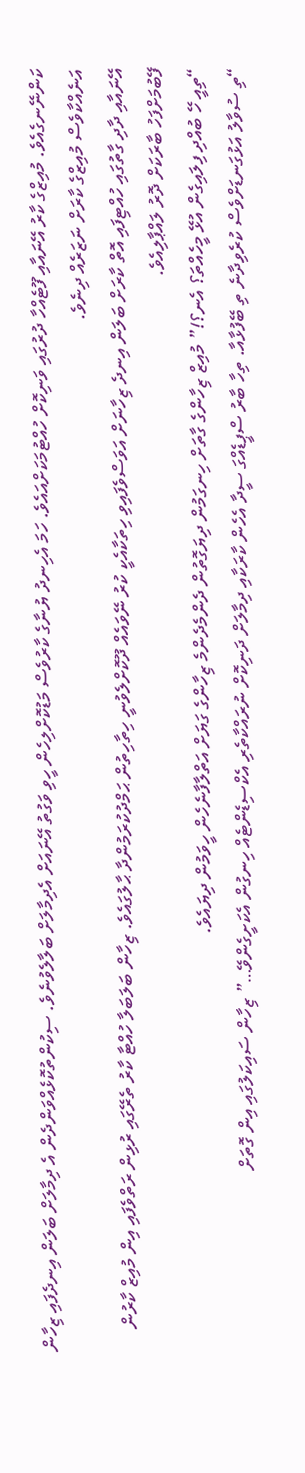ކަންނޭނގެއެވެ. މުއިޒްގެ ކާރު އޭނައާއި ފޫޓެއްހާ ދުރުގައި ވަނިކޮށް ހުއްޓުމަކަށްއައެވެ. ހަމަ އެހިނދު ޔުނާގެ ކާރުވެސް މަޑުކޮށްލިހެން ހީވި ވަގުތު އޭނައަށް އެދިމާލަށް ބަލާލެވުނެވެ. ސިކުންތުކޮޅެއްވަންދެން އެ ދިމާލަށް ބަލަން އިނދެފައި ޒިހާން އަނެއްކާވެސް މުއިޒްގެ ކާރަށް ނަޒަރެއް ދިނެވެ.
އޭނައާއި ދާދި ގާތުގައި ހުއްޓިފައި އޮތް ކާރަށް ބަލަން އިނދެ ޒިހާނަށް އަވަސްވެފައިވި ހިތަކާއެކީ ކުރު ނޭވައެއް ދޫކޮށްލެވުނީ ހިތާހިތުން ޙަމްދުކުރަމުންދާ ޙާލުގައެވެ. ޒިހާން ބަލަބަލާ ހުއްޓާ ކާރު ތެރޭގައި ރުޅިން ރަތްވެފައި އިން މުއިޒް ކާރުން ފޭބުމަށްފަހު ބާރަކަށް ދޮރު ލައްޕާލިއެވެ.
“ތިއީ ހޭ ބުއްދި ފިލައިގެން އުޅޭ މީހެއްތަ؟ އެނ؟!” މުއިޒް ޒިހާންގެ ގާތަށް ހިނގަމުން ދިޔަގޮތުން ދެންމެދެންމެ ޒިހާންގެ ގަޔަށް އަތްލާފާނެހެން ހީވަމުން ދިޔައެވެ.
“ތި ސުވާލު އަޅުގަނޑަށްވެސް ކުރެވިދާނެ ތި ބޭފުޅާއާ. ތިހާ ބާރު ސްޕީޑެއްގަ ސީދާ އެހެން ކާރަކާއި ދިމާލަށް ދަނިކޮށް ނުރައްކާތެރި އެކްސިޑެންޓެއް ހިނގުން އެކަށީގެންވޭ…” ޒިހާން ސައިކަލުގައި އިން ގޮތަށް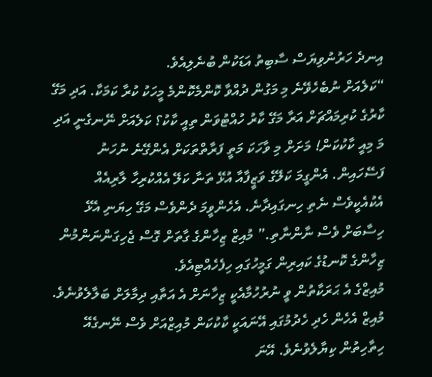އިނދެ ހަރުނުވިޔަސް ސާބިތު އަޑަކުން ބުނެލިއެވެ.
“ކަލެއަށް ނުބެހެވޭނެ މި މަގުން ދުއްވާ ކޮންމެކޮންމެ މީހަކު ކުރާ ކަމަކާ. އަދި މަގޭ ކާރުގެ ކުރިމައްޗަށް އަރާ މަގޭ ކާރު ހުއްޓުވަން ތިއީ ކާކު؟ ކަލެއަށް ނޭނގެނީ އަދި މަ މިއީ ކާކުކަން! މަށަށް މި ވާހަކަ މަތީ ފަރާތްތަކަށް އެންގޭނެ ނުހަނު ފަސޭހައިން. އެންގީމަ ކަލޭގެ ވަޒީފާއާ އުޅޭ ތަނާ ކަލޭ އެއްކުރިހާ ލާރިއެއް އެކުއެކީވެސް ނެތި ހިނގައިދާނެ. އެހެންވީމަ ދެންވެސް މަގޭ ހިޔަނި އެޅޭ ހިސާބަށް ވެސް ނާންނާތި.” މުއިޒް ޒިހާންގެ ގާތަށް ގޮސް ޖެހިގަންނަންމުން ޒިހާންގެ ކޮނޑުގެ ކައިރިން ގަމީހުގައި ހިފެހެއްޓިއެވެ.
މުއިޒްގެ އެ ޙަރަކާތުން ވީ ނުރުހުމާއެކީ ޒިހާނަށް އެ އަތާއި ދިމާލަށް ބަލާލެވުނެވެ. މުއިޒް އެހެން ހެދި ހެދުމުގައި އޭނައަކީ ކާކުކަން މުއިޒްއަށް ވެސް ނޭނގެއޭ ހިތާހިތުން ކިޔާލެވުނެވެ. އޭނަ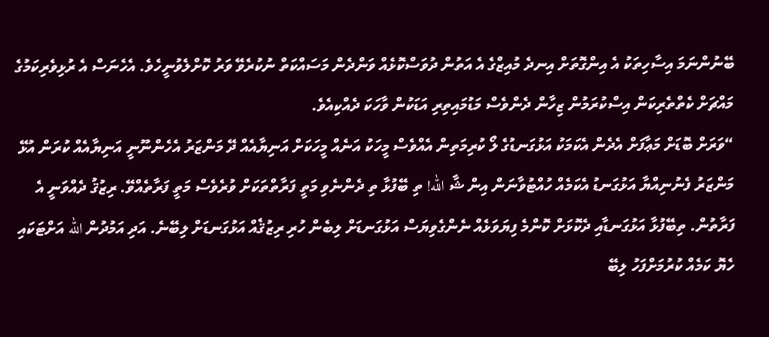ބޭނުންނަމަ އިސާހިތަކު އެ އިންގޮތަށް އިނދެ މުއިޒްގެ އެ އަތުން ދުވަސްކޮޅެއް ވަންދެން މަސައްކަތް ނުކުރެވޭ ވަރު ކޮށްލެވުނީހެވެ. އެހެނަސް އެ ރުޅިވެރިކަމުގެ މައްޗަށް ކެތްތެރިކަން އިސްކުރަމުން ޒިހާން ދެންވެސް މަޑުމައިތިރި އަޑަކުން ވާހަކަ ދެއްކިއެވެ.
“ވަރަށް ބޮޑަށް މަޢާފަށް އެދެން އެކަމަކު އަޅުގަނޑުގެ ލޯ ކުރިމަތިން އެއްވެސް މީހަކު އަނެއް މީހަކަށް އަނިޔާއެއް ދޭ މަންޒަރު އެހެންނޫނީ އަނިޔާއެއް ކުރަން އުޅޭ މަންޒަރު ފެނުނިއްޔާ އަޅުގަނޑު އެކަމެއް ހުއްޓުވާނަން އިން ޝާ الله! ތި ބޭފުޅާ ތި ދެންނެވި މަތީ ފަރާތްތަކަށް ވުރެވެސް މަތީ ފަރާތެއްވޭ. ރިޒުޤު ދެއްވަނީ އެ ފަރާތުން. ތިބޭފުޅާ އަޅުގަނޑާއި ދެކޮޅަށް ކޮންމެ ފިޔަވަޅެއް ނެންގެވިޔަސް އަޅުގަނޑަށް ލިބެން ހުރި ރިޒުޤެއް އަޅުގަނޑަށް ލިބޭނެ. އަދި އަމުދުން الله އަށްޓަކައި ހެޔޮ ކަމެއް ކުރުމަށްފަހު ލިބޭ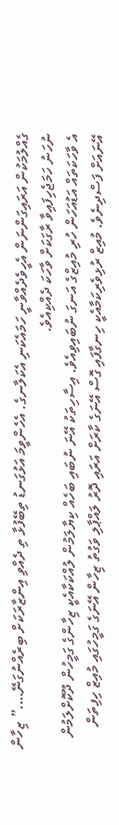ގެއްލުމަކުން އަރައިގަންނަން އެހީވެދެއްވާނީ ހަމައެކަނި އެކަލާނގެ. އެހެންވީމަ އަޅުގަނޑު ތިބޭފުޅާ ތި ދެއްވި އިންޒާރަކަށް ބިރެއްނުގަނޭ….” ޒިހާން ނުހަނު ހަމަޖެހިފައިވާ ރާގަކަށް ވާހަކަ ދެއްކިއެވެ.
އެ ވާހަކަތައް އަޑުއަހަން ހުރި މުއިޒްގެ އަނގަ ނުބައިވިއެވެ. އިސާހިތަކު އޭނަ ނުބައި ބަހެއް ކިޔާލަމުން ލުއްކަކާއެކީ ޒިހާންގެ ގަމީހުން ދޫކޮށްލަމުން އޭނައަށް ފަސްދިނެވެ. މުއިޒް ރުޅިވެރިކަމާއެކީ ހިނގާފައި ގޮސް އޭނަގެ ކާރަށް އަރައި ދޮރު ލައްޕާލި ވަގުތު ޒިހާން އޭނަގެ ގަމީހުގައި މުއިޒް ހިފިތަން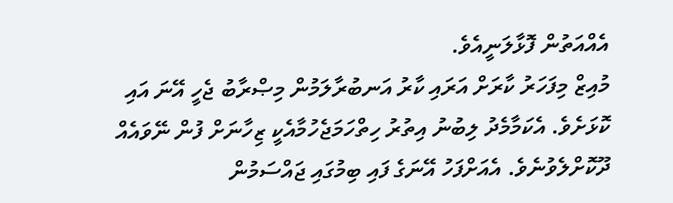އެއްއަތުން ފޮޅާލަނީއެވެ.
މުއިޒް މިފަހަރު ކާރަށް އަރައި ކާރު އަނބުރާލަމުން މިޞްރާބު ޖެހީ އޭނަ އައި ކޮޅަށެވެ. އެކަމާމެދު ލިބުނު އިތުރު ހިތްހަމަޖެހުމާއެކީ ޒިހާނަށް ފުން ނޭވައެއް ދޫކޮށްލެވުނެވެ. އެއަށްފަހު އޭނަގެ ފައި ބިމުގައި ޖައްސަމުން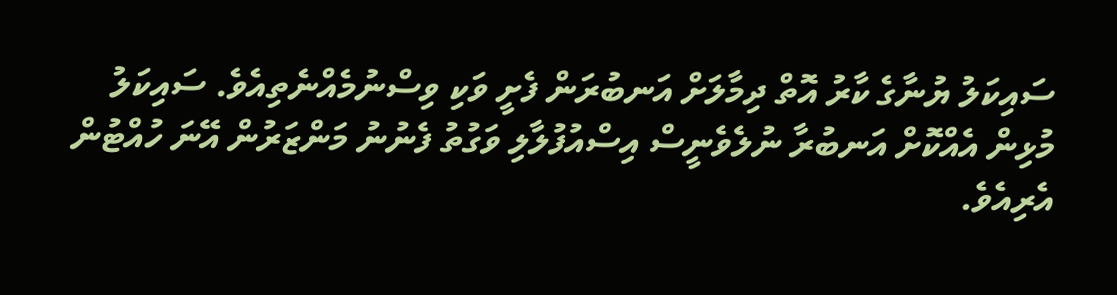ސައިކަލު ޔުނާގެ ކާރު އޮތް ދިމާލަށް އަނބުރަން ފެށީ ވަކި ވިސްނުމެއްނެތިއެވެ. ސައިކަލު މުޅިން އެއްކޮށް އަނބުރާ ނުލެވެނީސް އިސްއުފުލާލި ވަގުތު ފެނުނު މަންޒަރުން އޭނަ ހުއްޓުން އެރިއެވެ.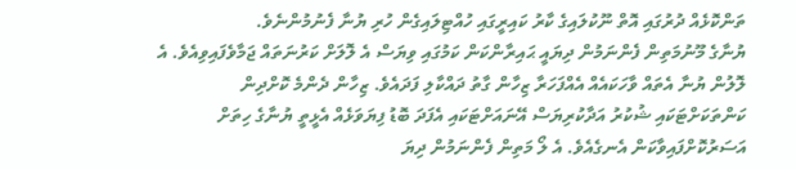ތަންކޮޅެއް ދުރުގައި އޮތް ނޫކުލައިގެ ކާރު ކައިރީގައި ހުއްޓިލައިގެން ހުރި ޔުނާ ފެނުމުންނެވެ.
ޔުނާގެ މޫނުމަތިން ފެންނަމުން ދިޔައީ ޙައިރާންކަން ކަމުގައި ވިޔަސް އެ ލޮލަށް ކަރުނަތައް ޖަމާވެފައިވިއެވެ. އެ ލޮލުން ޔުނާ އެތައް ވާހަކައެއް އެއްފަހަރާ ޒިހާން ގާތު ދައްކާލި ފަދައެވެ. ޒިހާން ދެންމެ ކޮށްދިން ކަންތަކަށްޓަކައި ޝުކުރު އަދާކުރިޔަސް އޭނައަށްޓަކައި އެފަދަ ބޮޑު ފިޔަވަޅެއް އެޅީތީ ޔުނާގެ ހިތަށް އަސަރުކޮށްފައިވާކަން އެނގެއެވެ. އެ ލޯ މަތިން ފެންނަމުން ދިޔަ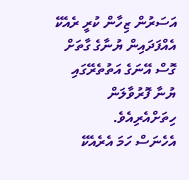އަސަރުން ޒިހާން ކުރީ ރެއެކޭ އެއްފަދައިން ޔުނާގެ ގާތަށް ގޮސް އޭނަގެ އަތުތެރޭގައި ޔުނާ ފޮރުވާލަން ހިތަށްއެރިއެވެ.
އެހެނަސް ހަމަ އެރެއެކޭ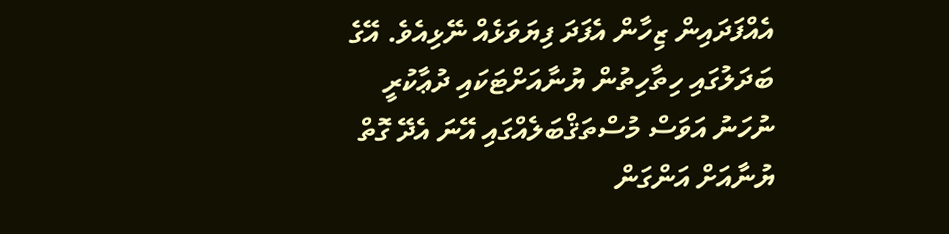އެއްފަދައިން ޒިހާން އެފަދަ ފިޔަވަޅެއް ނޭޅިއެވެ. އޭގެ ބަދަލުގައި ހިތާހިތުން ޔުނާއަށްޓަކައި ދުޢާކުރީ ނުހަނު އަވަސް މުސްތަޤްބަލެއްގައި އޭނަ އެދޭ ގޮތް ޔުނާއަށް އަންގަން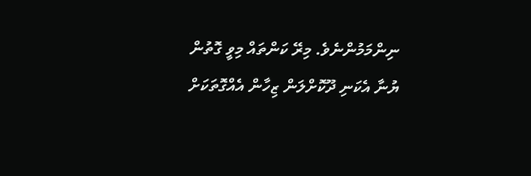ނިންމަމުންނެވެ. މިރޭ ކަންތައް މިވީ ގޮތުން ޔުނާ އެކަނި ދޫކޮށްލަން ޒިހާން އެއްގޮތަކަށް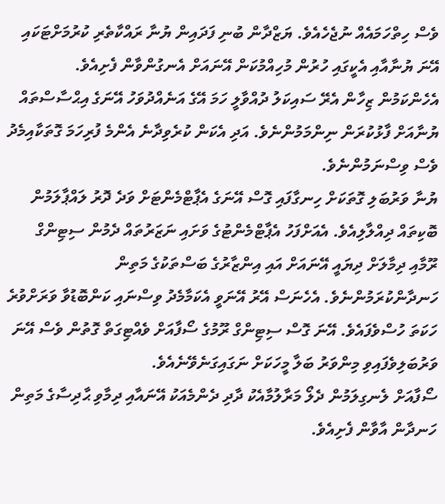ވެސް ހިތްހަމައެއް ނުޖެހެއެވެ. ޔަޒްދާން ބުނި ފަދައިން ޔުނާ ރައްކާތެރި ކުރުމަށްޓަކައި އޭނަ ޔުނާއާއި އެކީގައި ހުރުން މުހިއްމުކަން އޭނައަށް އެނގުންވާން ފެށިއެވެ.
އެހެންކަމުން ޒިހާން އެރޭ ސައިކަލު ދުއްވާލީ ހަމަ އޭގެ އަނެއްދުވަހު އޭނަގެ އިޙްސާސްތައް ޔުނާއަށް ފާޅުކުރަން ނިންމަމުންނެވެ. އަދި އެކަން ކުރެވިދާނެ އެންމެ ފުރިހަމަ ގޮތަކާއިމެދު ވެސް ވިސްނަމުންނެވެ.
ޔުނާ ވަރުބަލި ގޮތަކަށް ހިނގާފައި ގޮސް އޭނަގެ އެޕާޓްމެންޓަށް ވަދެ ދޮރު ލައްޕާލަމުން ބޮކިތައް ދިއްލާލިއެވެ. އެއަށްފަހު އެޕާޓްމެންޓުގެ ވަށައި ނަޒަރުތައް ދެމުން ސިޓިންގް ރޫމާއި ދިމާލަށް ދިޔައީ އޭނައަށް އައި އިންޒާރުގެ ބަސްތަކުގެ މަތިން ހަނދާންކުރަމުންނެވެ. އެހެނަސް އޭރު އޭނަވީ އެކަމާމެދު ވިސްނައި ކަންބޮޑުވާ ވަރަށްވުރެ ހަކަތަ ހުސްވެފައެވެ. އޭނަ ގޮސް ސިޓިންގް ރޫމުގެ ސޯފާއަށް ވެއްޓިގަތް ގޮތުން ވެސް އޭނަ ވަރުބަލިވެފައިވި މިންވަރު ބަލާ މީހަކަށް ނަގައިގަނެވޭނެއެވެ.
ސޯފާއަށް ލެނގިލަމުން ދެލޯ މަރާލުމާއެކު ދާދި ދެންމެއަކު އޭނައާއި ދިމާވި ޙާދިސާގެ މަތިން ހަނދާން އާވާން ފެށިއެވެ.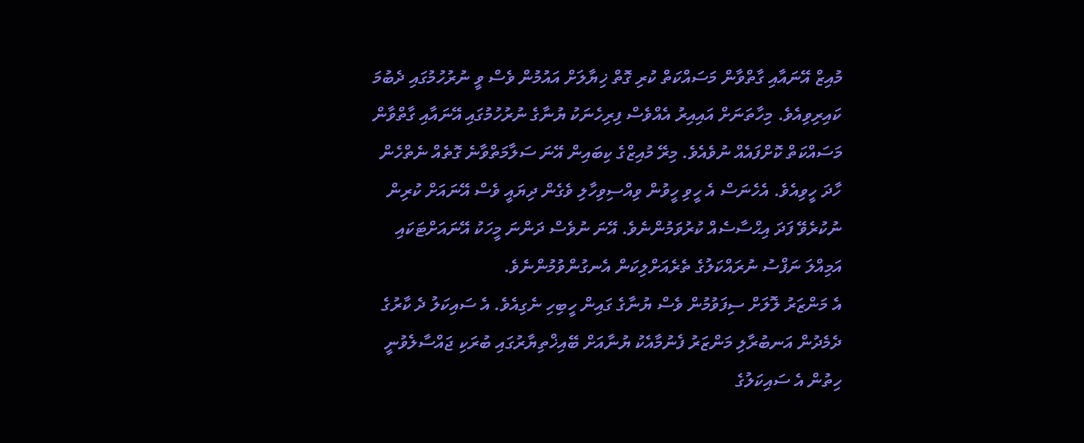މުއިޒް އޭނައާއި ގާތްވާން މަސައްކަތް ކުރި ގޮތް ޚިޔާލަށް އައުމުން ވެސް ވީ ނުރުހުމުގައި ދެބުމަ ކައިރިވިއެވެ. މިހާތަނަށް އައިއިރު އެއްވެސް ފިރިހެނަކު ޔުނާގެ ނުރުހުމުގައި އޭނައާއި ގާތްވާން މަސައްކަތް ކޮށްފައެއް ނުވެއެވެ. މިރޭ މުއިޒްގެ ކިބައިން އޭނަ ސަލާމަތްވާނެ ގޮތެއް ނެތްހެން ހާދަ ހީވިއެވެ. އެހެނަސް އެ ހީވި ހީވުން ވިއްސިވިހާލި ވެގެން ދިޔައީ ވެސް އޭނައަށް ކުރިން ނުކުރެވޭ ފަދަ އިޙްސާސެއް ކުރުވަމުންނެވެ. އޭނަ ނުވެސް ދަންނަ މީހަކު އޭނައަށްޓަކައި އަމިއްލަ ނަފްސު ނުރައްކަލުގެ ތެރެއަށްލިކަން އެނގުންވުމުންނެވެ.
އެ މަންޒަރު ލޮލަށް ސިފަވުމުން ވެސް ޔުނާގެ ގައިން ހީބިހި ނެގިއެވެ. އެ ސައިކަލު ދެ ކާރުގެ ދެމެދުން އަނބުރާލި މަންޒަރު ފެނުމާއެކު ޔުނާއަށް ބޭއިޚްތިޔާރުގައި ބުރަކި ޖައްސާލެވުނީ ހިތުން އެ ސައިކަލުގެ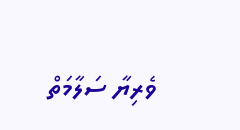ވެރިޔާ ސަލާމަތް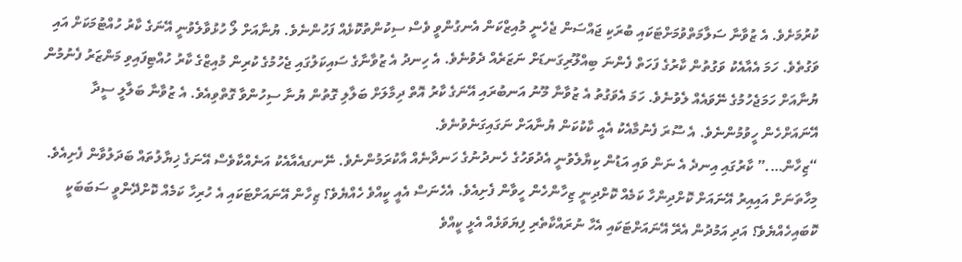ކުރުމަށެވެ. އެ ޒުވާނާ ސަލާމަތްވުމަށްޓަކައި ބުރަކި ޖައްސަން ޖެހެނީ މުއިޒްކަން އެނގުންވީ ވެސް ސިކުންތުކޮޅެއް ފަހުންނެވެ. ޔުނާއަށް ލޯ ހުޅުވާލެވުނީ އޭނަގެ ކާރު ހުއްޓުމަކަށް އައި ވަގުތެވެ. ހަމަ އެއާއެކު ވަގުތުން ކާރުގެ ފަހަތް ފެންނަ ބިއްލޫރިގަނޑަށް ނަޒަރެއް ދެވުނެވެ. އެ ހިނދު އެ ޒުވާނާގެ ސައިކަލުގައި ޖެހުމުގެ ކުރިން މުއިޒްގެ ކާރު ހުއްޓިފައިވި މަންޒަރު ފެނުމުން ޔުނާއަށް ހަމަޖެހުމުގެ ނޭވައެއް ލެވުނެވެ. ހަމަ އެވަގުތު އެ ޒުވާނާ މޫނު އަނބުރައި އޭނަގެ ކާރު އޮތް ދިމާލަށް ބަލާލި ގޮތުން ޔުނާ ސިހުންވާ ގޮތްވިއެވެ. އެ ޒުވާނާ ބަލާލީ ސީދާ އޭނައަށްހެން ހީވުމުންނެވެ. އެ ސޫރަ ފެނުމާއެކު އެއީ ކާކުކަން ޔުނާއަށް ނަގައިގަނެވުނެވެ.
“ޒިހާން….” ކާރުގައި އިނދެ އެ ނަން ވައި އަޑުން ކިޔާލެވުނީ އެދުވަހުގެ ހެނދުނުގެ ހަނދާނެއް އާކުރަމުންނެވެ. ނޭނގއެއާއެކު އަނެއްކާވެސް އޭނަގެ ޚިޔާލުތައް ބަދަލުވާން ފެށިއެވެ. މިހާތަނަށް އައިއިރު އޭނައަށް ކޮށްދިންހާ ކަމެއް ކޮށްދިނީ ޒިހާންހެން ހީވާން ފެށިއެވެ. އެހެނަސް އެއީ ކީއްވެ ހެއްޔެވެ؟ ޒިހާން އޭނައަށްޓަކައި އެ ހުރިހާ ކަމެއް ކޮށްދޭންވީ ސަބަބަކީ ކޮބައިހެއްޔެވެ؟ އަދި އަމުދުން އެރޭ އޭނައަށްޓަކައި އެހާ ނުރައްކާތެރި ފިޔަވަޅެއް އެޅީ ކީއްވެ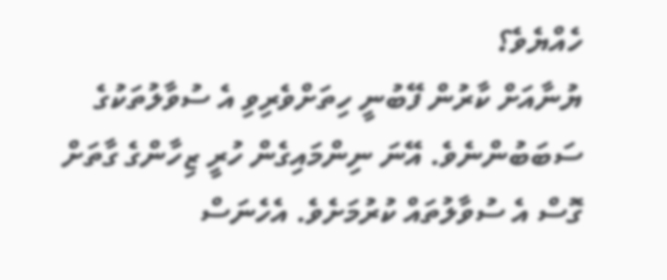ހެއްޔެވެ؟
ޔުނާއަށް ކާރުން ފޭބުނީ ހިތަށްވެރިވި އެ ސުވާލުތަކުގެ ސަބަބުންނެވެ. އޭނަ ނިންމައިގެން ހުރީ ޒިހާންގެ ގާތަށް ގޮސް އެ ސުވާލުތައް ކުރުމަށެވެ. އެހެނަސް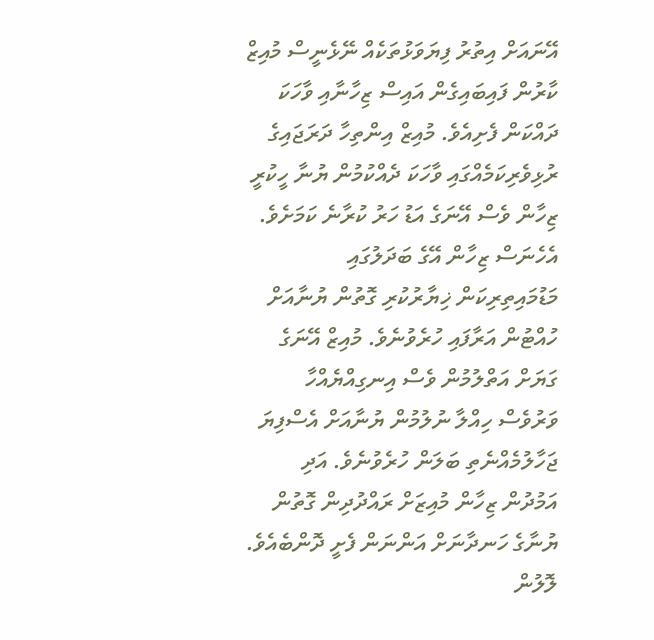އޭނައަށް އިތުރު ފިޔަވަޅުތަކެއް ނޭޅެނީސް މުއިޒް ކާރުން ފައިބައިގެން އައިސް ޒިހާނާއި ވާހަކަ ދައްކަން ފެށިއެވެ. މުއިޒް އިންތިހާ ދަރަޖައިގެ ރުޅިވެރިކަމެއްގައި ވާހަކަ ދެއްކުމުން ޔުނާ ހީކުރީ ޒިހާން ވެސް އޭނަގެ އަޑު ހަރު ކުރާނެ ކަމަށެވެ.
އެހެނަސް ޒިހާން އޭގެ ބަދަލުގައި މަޑުމައިތިރިކަން ޚިޔާރުކުރި ގޮތުން ޔުނާއަށް ހުއްޓުން އަރާފައި ހުރެވުނެވެ. މުއިޒް އޭނަގެ ގަޔަށް އަތްލުމުން ވެސް އިނގިއްޔެއްހާ ވަރުވެސް ހިއްލާ ނުލުމުން ޔުނާއަށް އެސްފިޔަ ޖަހާލުމެއްނެތި ބަލަން ހުރެވުނެވެ. އަދި އަމުދުން ޒިހާން މުއިޒަށް ރައްދުދިން ގޮތުން ޔުނާގެ ހަނދާނަށް އަންނަން ފެށީ ދޮންބެއެވެ. ލޮލުން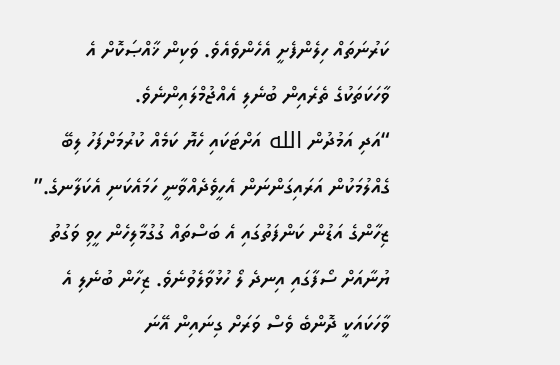ކަރުނަތައް ހިލެންފެށީ އެހެންވެއެވެ. ވަކިން ޚާއްޞަކޮށް އެ ވާހަކަތަކުގެ ތެރެއިން ބުނެލި އެއްޖުމްލައިންނެވެ.
“އަދި އަމުދުން الله އަށްޓަކައި ހެޔޮ ކަމެއް ކުރުމަށްފަހު ލިބޭ ގެއްލުމަކުން އަރައިގަންނަން އެހީވެދެއްވާނީ ހަމައެކަނި އެކަލާނގެ.” ޒިހާންގެ އަޑުން ކަންފަތުގައި އެ ބަސްތައް ގުގުމާލިހެން ހީވި ވަގުތު ޔުނާއަށް ސޯފާގައި އިނދެ ލޯ ހުޅުވާލެވުނެވެ. ޒިހާން ބުނެލި އެ ވާހަކައަކީ ދޮންބެ ވެސް ވަރަށް ގިނައިން އޭނަ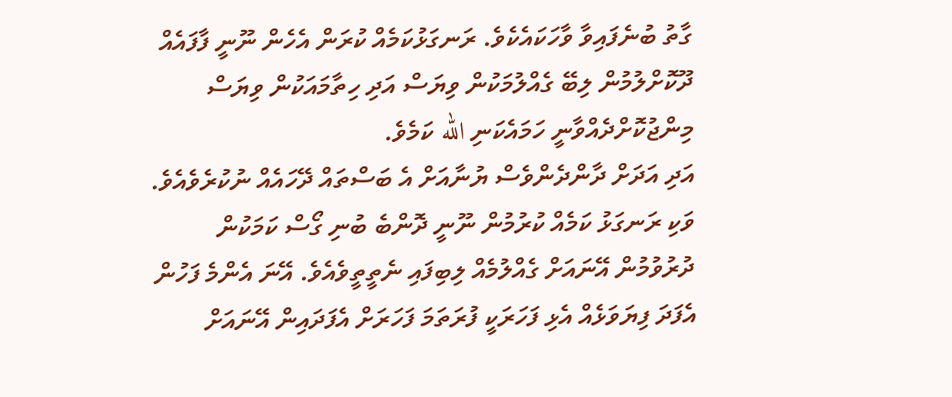ގާތު ބުނެފައިވާ ވާހަކައެކެވެ. ރަނގަޅުކަމެއް ކުރަން އެހެން ނޫނީ ފާފައެއް ދޫކޮށްލުމުން ލިބޭ ގެއްލުމަކުން ވިޔަސް އަދި ހިތާމައަކުން ވިޔަސް މިންޖުކޮށްދެއްވާނީ ހަމައެކަނި الله ކަމެވެ.
އަދި އަދަށް ދާންދެންވެސް ޔުނާއަށް އެ ބަސްތައް ދޭހައެއް ނުކުރެވެއެވެ. ވަކި ރަނގަޅު ކަމެއް ކުރުމުން ނޫނީ ދޮންބެ ބުނި ގޯސް ކަމަކުން ދުރުވުމުން އޭނައަށް ގެއްލުމެއް ލިބިފައި ނެތީތީވެއެވެ. އޭނަ އެންމެ ފަހުން އެފަދަ ފިޔަވަޅެއް އެޅި ފަހަރަކީ ފުރަތަމަ ފަހަރަށް އެފަދައިން އޭނައަށް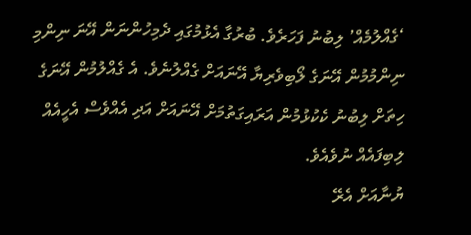‘ގެއްލުމެއް’ ލިބުނު ފަހަރެވެ. ބުރުގާ އެޅުމުގައި ދެމިހުންނަން އޭނަ ނިންމި ނިންމުމުން އޭނަގެ ލޯބިވެރިޔާ އޭނައަށް ގެއްލުނެވެ. އެ ގެއްލުމުން އޭނަގެ ހިތަށް ލިބުނު ކެކުޅުމުން އަރައިގަތުމަށް އޭނައަށް އަދި އެއްވެސް އެހީއެއް ލިބިފައެއް ނުވެއެވެ.
ޔުނާއަށް އެރޭ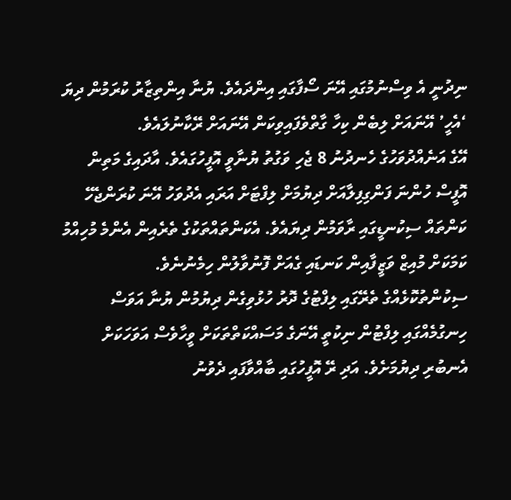ނިދުނީ އެ ވިސްނުމުގައި އޭނަ ސޯފާގައި އިންދައެވެ. ޔުނާ އިންތިޒާރު ކުރަމުން ދިޔަ ‘އެހީ’ އޭނައަށް ލިބެން ކިހާ ގާތްވެފައިވިކަން އޭނައަށް ރޭކާނުލައެވެ.
އޭގެ އަނެއްދުވަހުގެ ހެނދުނު 8 ޖެހި ވަގުތު ޔުނާވީ އޮފީހުގައެވެ. އާދައިގެ މަތިން އޮފީސް ހުންނަ ފަންގިފިލާއަށް ދިޔުމަށް ލިފްޓަށް އަރައި އެދުވަހު އޭނަ ކުރަންޖެހޭ ކަންތައް ސިކުނޑީގައި ރާވަމުން ދިޔައެވެ. އެކަންތައްތަކުގެ ތެރެއިން އެންމެ މުހިއްމު ކަމަކަށް މުއިޒް ވަޒީފާއިން ކަނޑައި ގެއަށް ފޮނުވާލުން ހިމެނުނެވެ.
ސިކުންތުކޮޅެއްގެ ތެރޭގައި ލިފްޓުގެ ދޮރު ހުޅުވިގެން ދިޔުމުން ޔުނާ އަވަސް ހިނގުމެއްގައި ލިފްޓުން ނިކުތީ އޭނަގެ މަސައްކަތްތަކަށް ވީހާވެސް އަވަހަކަށް އެނބުރި ދިޔުމަށެވެ. އަދި ރޭ އޮފީހުގައި ބާއްވާފައި ދެވުނު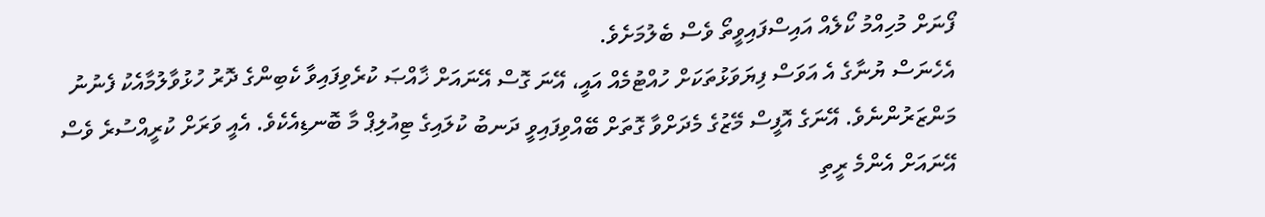ފޯނަށް މުހިއްމު ކޯލެއް އައިސްފައިވީތޯ ވެސް ބެލުމަށެވެ.
އެހެނަސް ޔުނާގެ އެ އަވަސް ފިޔަވަޅުތަކަށް ހުއްޓުމެއް އައީ، އޭނަ ގޮސް އޭނައަށް ޚާއްޞަ ކުރެވިފައިވާ ކެބިންގެ ދޮރު ހުޅުވާލުމާއެކު ފެނުނު މަންޒަރުންނެވެ. އޭނަގެ އޮފީސް މޭޒުގެ މެދަށްވާ ގޮތަށް ބޭއްވިފައިވީ ދަނބު ކުލައިގެ ޓިއުލިޕް މާ ބޮނޑިއެކެވެ. އެއީ ވަރަށް ކުރީއްސުރެ ވެސް އޭނައަށް އެންމެ ރީތި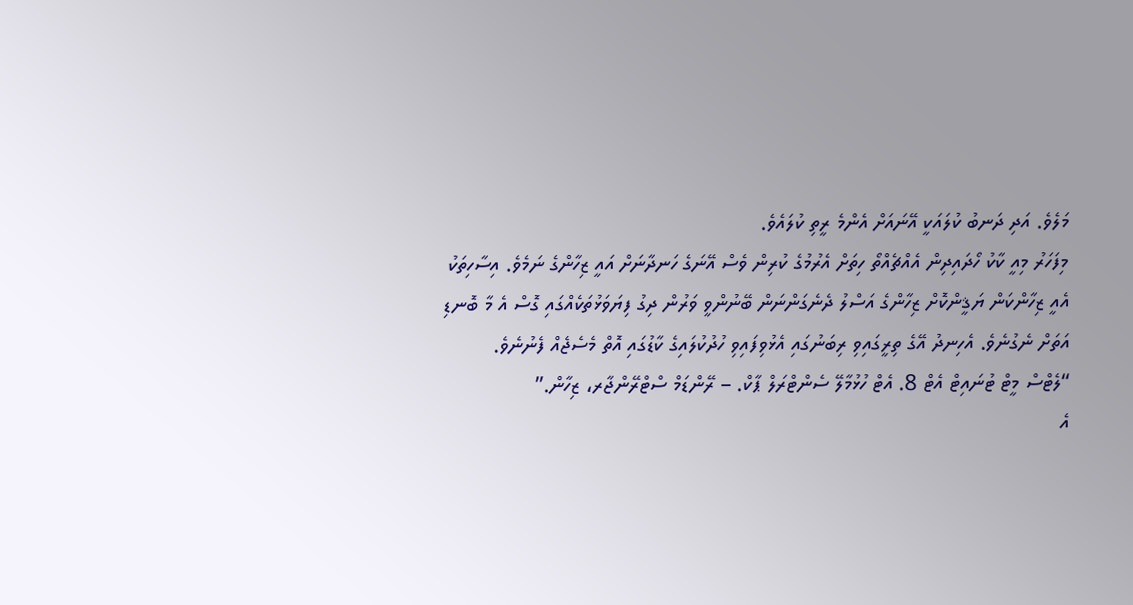މަލެވެ. އަދި ދަނބު ކުލައަކީ އޭނައަށް އެންމެ ރީތި ކުލައެވެ.
މިފަހަރު މިއީ ކާކު ހޯދައިދިން އެއްޗެއްތޯ ހިތަށް އެރުމުގެ ކުރިން ވެސް އޭނަގެ ހަނދާނަށް އައީ ޒިހާންގެ ނަމެވެ. އިސާހިތަކު އެއީ ޒިހާންކަން ޔަޤީންކޮށް ޒިހާންގެ އަސްލު ދެނެގަންނަން ބޭނުންވީ ވަރުން ދިގު ފިޔަވަޅުތަކެއްގައި ގޮސް އެ މާ ބޮނޑި އަތަށް ނެގުނެވެ. އެހިނދު އޭގެ ތިރީގައިވި ރިބަނުގައި އެޅުވިފައިވި ހުދުކުލައިގެ ކާޑުގައި އޮތް މެސެޖެއް ފެނުނެވެ.
“ލެޓްސް މީޓް ޓުނައިޓް އެޓް 8. އެޓް ހުޅުމާލޭ ސެންޓްރަލް ޕާކް. – ރޭންޑަމް ސްޓްރޭންޖާރ، ޒިހާން.”
އެ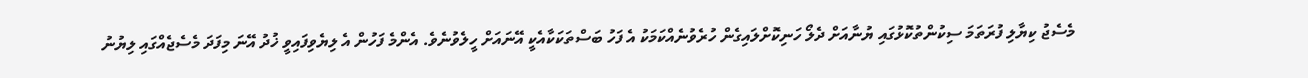މެސެޖު ކިޔާލި ފުރަތަމަ ސިކުންތުކޮޅުގައި ޔުނާއަށް ދެލޯ ހަނިކޮށްލައިގެން ހުރެވުނެއްކަމަކު އެ ފަހު ބަސްތަކަކާއެކީ އޭނައަށް ހީލެވުނެވެ. އެންމެ ފަހުން އެ ލިޔެވިފައިވީ ޚުދު އޭނަ މިފަދަ މެސެޖެއްގައި ލިޔުނު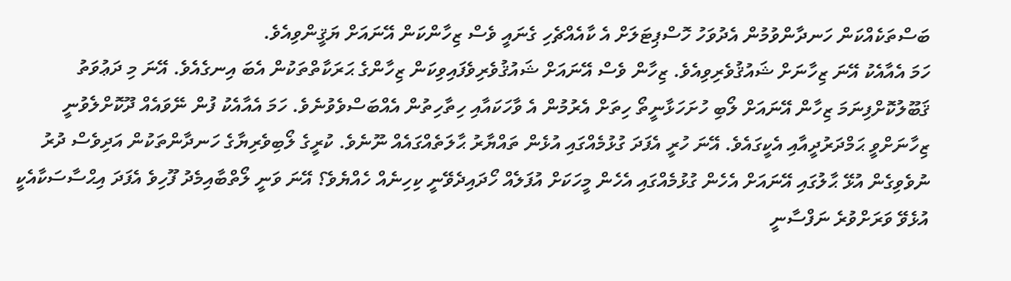ބަސްތަކެއްކަން ހަނދާންވުމުން އެދުވަހު ހޮސްޕިޓަލަށް އެ ކާއެއްޗެހި ގެނައީ ވެސް ޒިހާންކަން އޭނައަށް ޔަޤީންވިއެވެ.
ހަމަ އެއާއެކު އޭނަ ޒިހާނަށް ޝައުޤުވެރިވިއެވެ. ޒިހާން ވެސް އޭނައަށް ޝައުޤުވެރިވެފައިވިކަން ޒިހާންގެ ޙަރަކާތްތަކުން އެބަ އިނގެއެވެ. އޭނަ މި ދަޢުވަތު ޤަބޫލުކޮށްފިނަމަ ޒިހާން އޭނައަށް ލޯބި ހުށަހަޅާނީތޯ ހިތަށް އެރުމުން އެ ވާހަކައާއި ހިތާހިތުން އެއްބަސްވެވުނެވެ. ހަމަ އެއާއެކު ފުން ނޭވައެއް ދޫކޮށްލެވުނީ ޒިހާނަށްވީ ޙަމްދަރުދީއާއި އެކީގައެވެ. އޭނަ ހުރީ އެފަދަ ގުޅުމެއްގައި އުޅެން ތައްޔާރު ޙާލަތެއްގައެއް ނޫނެވެ. ކުރީގެ ލޯބިވެރިޔާގެ ހަނދާންތަކުން އަދިވެސް ދުރު ނުވެވިގެން އުޅޭ ޙާލުގައި އޭނައަށް އެހެން ގުޅުމެއްގައި އެހެން މީހަކަށް އުފަލެއް ހޯދައިދެވޭނީ ކިހިނެއް ހެއްޔެވެ؟ އޭނަ ވަނީ ލޯތްބާއިމެދު ފޫހިވެ އެފަދަ އިޙްސާސަކާއެކީ އުޅެވޭ ވަރަށްވުރެ ނަފްސާނީ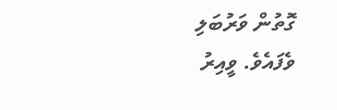ގޮތުން ވަރުބަލި ވެފައެވެ. ވީއިރު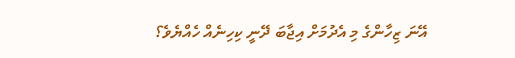އޭނަ ޒިހާންގެ މި އެދުމަށް އިޖާބަ ދޭނީ ކިހިނެއް ހެއްޔެވެ؟